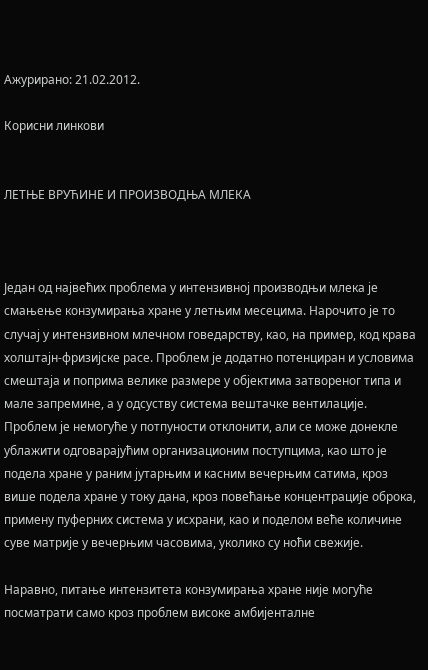Ажурирано: 21.02.2012.

Корисни линкови


ЛЕТЊЕ ВРУЋИНЕ И ПРОИЗВОДЊА МЛЕКА



Један од највећих проблема у интензивној производњи млека је смањење конзумирања хране у летњим месецима. Нарочито је то случај у интензивном млечном говедарству, као, на пример, код крава холштајн-фризијске расе. Проблем је додатно потенциран и условима смештаја и поприма велике размере у објектима затвореног типа и мале запремине, а у одсуству система вештачке вентилације. Проблем је немогуће у потпуности отклонити, али се може донекле ублажити одговарајућим организационим поступцима, као што је подела хране у раним јутарњим и касним вечерњим сатима, кроз више подела хране у току дана, кроз повећање концентрације оброка, примену пуферних система у исхрани, као и поделом веће количине суве матрије у вечерњим часовима, уколико су ноћи свежије.

Наравно, питање интензитета конзумирања хране није могуће посматрати само кроз проблем високе амбијенталне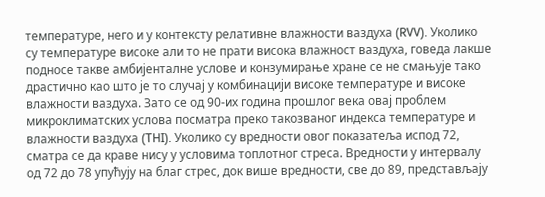температуре, него и у контексту релативне влажности ваздуха (RVV). Уколико су температуре високе али то не прати висока влажност ваздуха, говеда лакше подносе такве амбијенталне услове и конзумирање хране се не смањује тако драстично као што је то случај у комбинацији високе температуре и високе влажности ваздуха. Зато се од 90-их година прошлог века овај проблем микроклиматских услова посматра преко такозваног индекса температуре и влажности ваздуха (THI). Уколико су вредности овог показатеља испод 72, сматра се да краве нису у условима топлотног стреса. Вредности у интервалу од 72 до 78 упућују на благ стрес, док више вредности, све до 89, представљају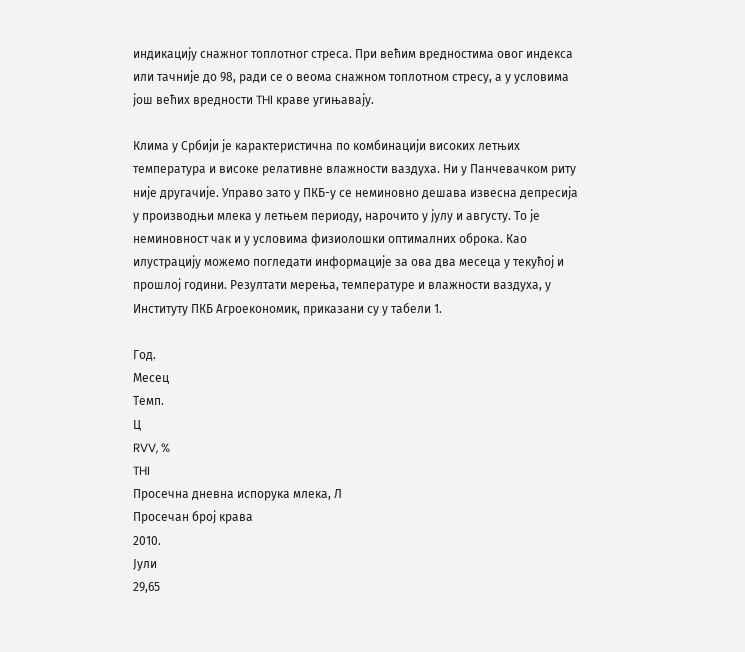индикацију снажног топлотног стреса. При већим вредностима овог индекса или тачније до 98, ради се о веома снажном топлотном стресу, а у условима још већих вредности THI краве угињавају.

Клима у Србији је карактеристична по комбинацији високих летњих температура и високе релативне влажности ваздуха. Ни у Панчевачком риту није другачије. Управо зато у ПКБ-у се неминовно дешава извесна депресија у производњи млека у летњем периоду, нарочито у јулу и августу. То је неминовност чак и у условима физиолошки оптималних оброка. Као илустрацију можемо погледати информације за ова два месеца у текућој и прошлој години. Резултати мерења, температуре и влажности ваздуха, у Институту ПКБ Агроекономик, приказани су у табели 1.

Год.
Месец
Темп.
Ц
RVV, %
THI
Просечна дневна испорука млека, Л
Просечан број крава
2010.
Јули
29,65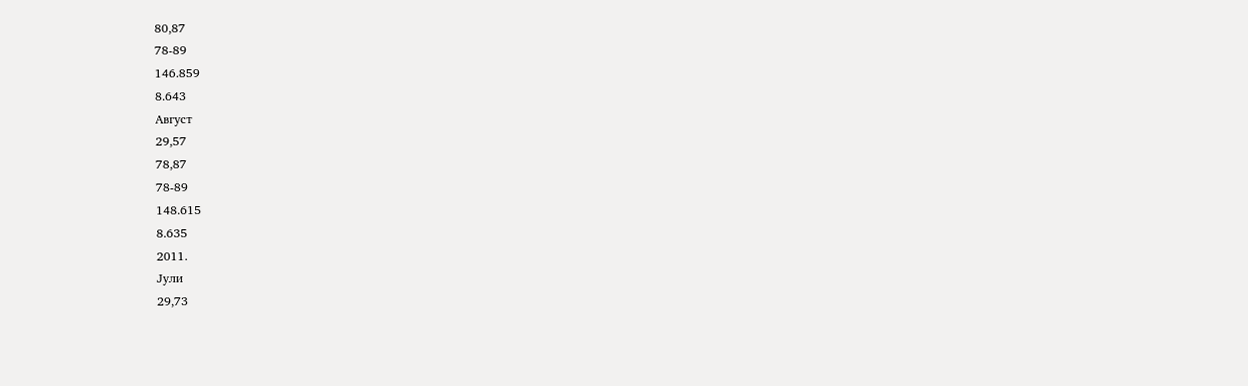80,87
78-89
146.859
8.643
Август
29,57
78,87
78-89
148.615
8.635
2011.
Јули
29,73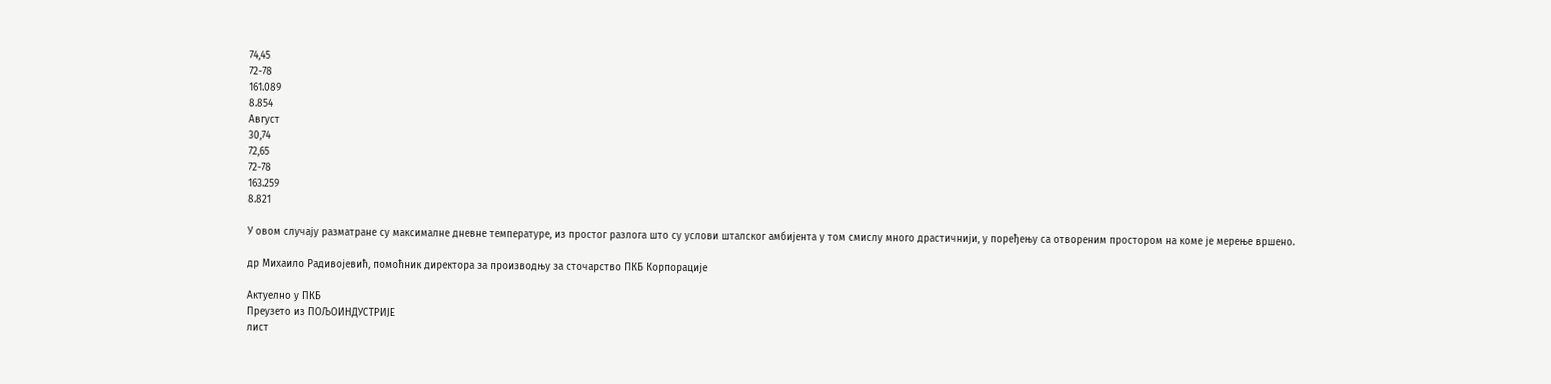74,45
72-78
161.089
8.854
Август
30,74
72,65
72-78
163.259
8.821

У овом случају разматране су максималне дневне температуре, из простог разлога што су услови шталског амбијента у том смислу много драстичнији, у поређењу са отвореним простором на коме је мерење вршено.

др Михаило Радивојевић, помоћник директора за производњу за сточарство ПКБ Корпорације

Актуелно у ПКБ
Преузето из ПОЉОИНДУСТРИЈЕ
лист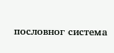пословног система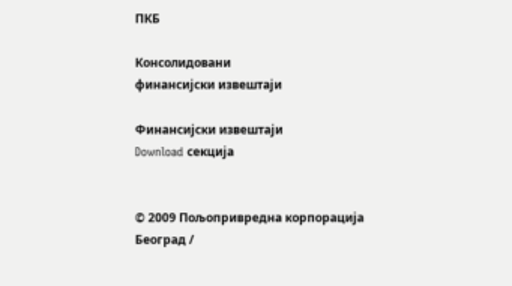ПКБ

Консолидовани
финансијски извештаји

Финансијски извештаји
Download секција


© 2009 Пољопривредна корпорација Београд /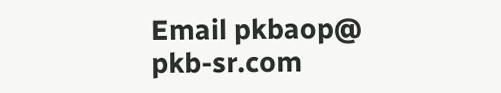Email pkbaop@ pkb-sr.com